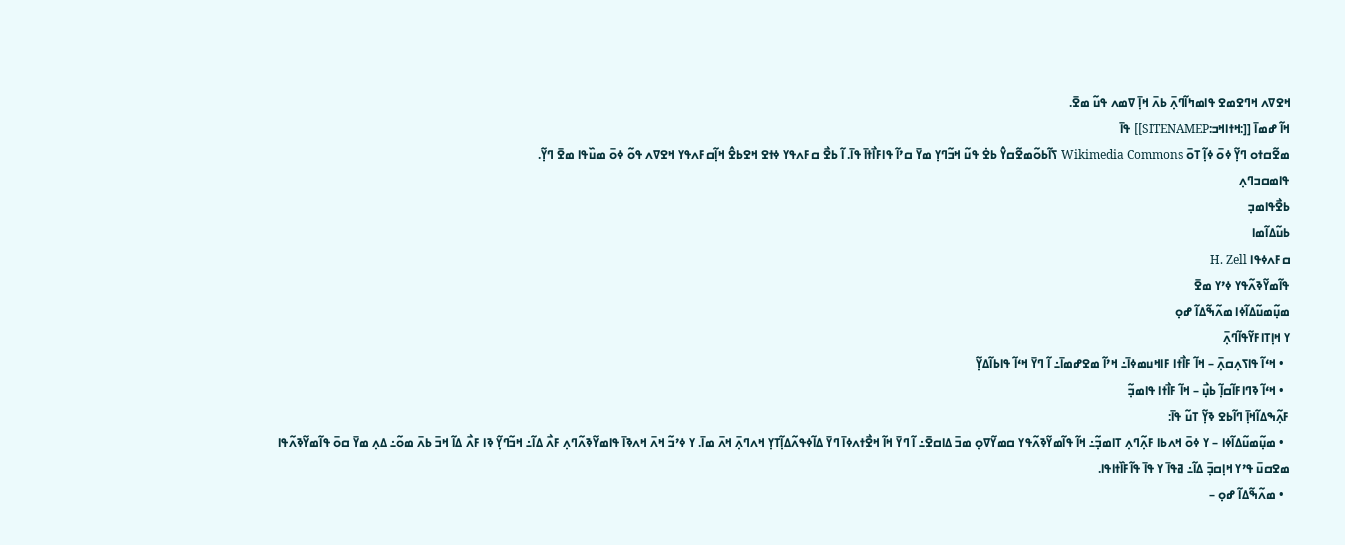ߞߐߜߍ ߞߣߐߘߐ ߟߊߘߤߊ߬ߣߍ߲߫ ߕߍ߫ ߞߊ߲߫ ߜߘߍ ߟߎ߬ ߘߐ߫.
ߞߊ߬ ߝߘߊ߫ [[:ߞߙߊߞߏ:SITENAMEP]] ߟߊ߫
ߘߐ߬ߛߙߋ ߣߌ߲߬ ߦߋ߫ ߦߊ߲߬ ߠߋ߫ Wikimedia Commons ߖߊ߬ߕߋ߬ߘߐ߬ߛߌ߮ ߕߐ߭ ߟߎ߬ ߞߏ߬ߣߌ߲ ߘߌ߫ ߛߴߊ߬ ߟߊߓߊ߯ߙߊ߫ ߟߊ߫. ߊ߬ ߕߐ߯ ߛߓߍߟߌ ߦߙߐ ߞߐߕߐ߮ ߞߊ߲߬ߛߓߍߟߌ ߞߐߜߍ ߟߋ߬ ߦߋ߫ ߘߎ߰ߟߊ ߘߐ߫ ߣߌ߲߬.
ߟߊߘߛߏߣߍ߲
ߕߐ߯ߟߊߘߏ߲
ߕߎ߬ߡߊ߬ߘߊ
ߛߓߍߦߟߊ H. Zell
ߟߊ߬ߘߌ߬ߢߍ߬ߟߌ ߦߴߌ ߘߐ߫
ߘߎ߲߬ߘߎ߬ߡߊ߬ߦߊ ߘߍ߬ߒ߬ߡߊ߬ ߝߋ߲
ߌ ߞߊ߲ߠߊߓߌ߬ߟߊ߬ߣߍ߲߫
  • ߞߵߊ߬ ߟߊߖߍ߲ߛߍ߲߫ – ߞߊ߬ ߓߊ߯ߙߊ ߓߊߞߎߘߦߊ߫߸ ߞߴߊ߬ ߘߐߝߘߊ߫߸ ߊ߬ ߣߌ߫ ߞߵߊ߬ ߟߊߕߊ߬ߡߌ߲߬
  • ߞߵߊ߬ ߢߣߊߓߊ߬ߛߊ߲߬ ߕߎ߲߯ – ߞߊ߬ ߓߊ߯ߙߊ ߟߊߘߏ߲߬
ߓߍ߲߬ߒߡߊ߬ߞߊ߲߫ ߣߊ߬ߕߐ ߢߌ߲߬ ߠߎ߬ ߟߊ߫:
  • ߘߎ߲߬ߘߎ߬ߡߊ߬ߦߊ – ߌ ߦߋ߫ ߞߍߕߊ ߓߍ߲߬ߣߍ߲ ߠߊߘߏ߲߬߸ ߞߊ߬ ߟߊ߬ߘߌ߬ߢߍ߬ߟߌ ߛߘߌ߬ߜߋ߲ ߘߏ߫ ߡߊߛߐ߫߸ ߊ߬ ߣߌ߫ ߞߊ߬ ߞߐ߯ߙߍߦߊ߫ ߣߌ߫ ߡߊ߬ߦߟߍ߬ߡߊ߲߬ߠߌ߲ ߞߍߣߍ߲߫ ߞߍ߫ ߘߊ߫. ߌ ߦߴߏ߬ ߞߍ߫ ߞߍߢߊ߫ ߟߊߘߌ߬ߢߍ߬ߣߍ߲ ߓߍ߯ ߡߊ߬߸ ߞߏ߬ߣߌ߲߬ ߢߊ ߓߍ߯ ߡߊ߬ ߞߏ߫ ߕߍ߫ ߘߋ߬߸ ߡߍ߲ ߘߌ߫ ߛߋ߫ ߟߊ߬ߘߌ߬ߢߍ߬ߟߊ ߘߐߛߎ߫ ߟߴߌ ߞߊ߲ߛߏ߲߫ ߡߊ߬߸ ߥߟߊ߫ ߌ ߟߊ߫ ߟߊ߬ߓߊ߰ߙߊߟߊ.
  • ߘߍ߬ߒ߬ߡߊ߬ ߝߋ߲ –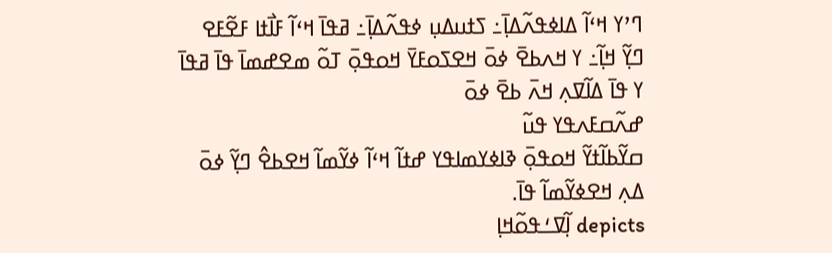ߣߴߌ ߞߵߊ߬ ߡߊߦߟߍ߬ߡߊ߲߫߸ ߖߙߎߡߎ߲ ߦߟߍ߬ߡߊ߲߫߸ ߥߟߊ߫ ߞߵߊ߬ ߓߊ߯ߙߊ ߓߐ߬ߓߐ ߣߌ߲߬ ߞߊ߲߬߸ ߌ ߞߍߕߐ߫ ߦߋ߫ ߞߐߖߋߓߌ߫ ߞߋߟߋ߲߫ ߠߋ߬ ߘߐߝߘߊ߫ ߟߊ߫ ߥߟߊ߫ ߌ ߟߊ߫ ߡߊ߬ߜߍ߲ ߞߍ߫ ߕߐ߫ ߦߋ߫
ߝߍ߬ߛߓߍߟߌ ߟߎ߬
ߛߌ߬ߕߊ߬ߙߌ߬ ߞߋߟߋ߲߫ ߢߊߦߌߘߊߟߌ ߝߙߊ߬ ߞߵߊ߬ ߦߌ߬ߘߊ߬ ߞߐߕߐ߮ ߣߌ߲߬ ߦߋ߫ ߡߍ߲ ߞߐߦߌ߬ߘߊ߬ ߟߊ߫.
depicts ߊ߲߬ߜߑߟߋ߬ߞߊ߲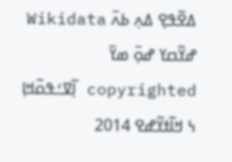ߡߐ߬ߟߐ߲ ߡߍ߲ ߕߍ߫ Wikidata ߝߌ߬ߛߌ ߝߋ߲߫ ߘߌ߫
copyrighted ߊ߲߬ߜߑߟߋ߬ߞߊ߲
߆ ߞߊ߬ߙߌ߬ߝߐ 2014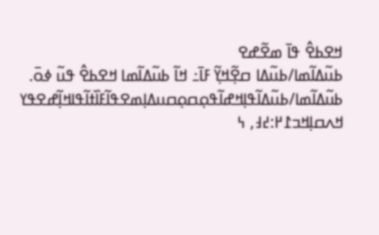ߞߐߕߐ߮ ߟߊ߫ ߘߐ߬ߝߐ
ߕߎ߬ߡߊ߬ߘߊ/ߕߎ߬ߡߊ ߛߐ߲߬ߞߌ߲߬ ߓߊ߫߸ ߞߊ߬ ߕߎ߬ߡߊ߬ߘߊ ߞߐߕߐ߮ ߟߎ߬ ߦߋ߫.
ߕߎ߬ߡߊ߬ߘߊ/ߕߎ߬ߡߊ߬ߟߊ߲ߞߝߊ߬ߟߋ߲ߛߋ߲ߛߎߡߊ߲ߘߐߟߊ߬ߓߊ߰ߙߊ߬ߟߊߞߊ߲߬ߝߐߟߌ
ߞߍߛߊ߲ߞߏ߁߂:߄߃, ߆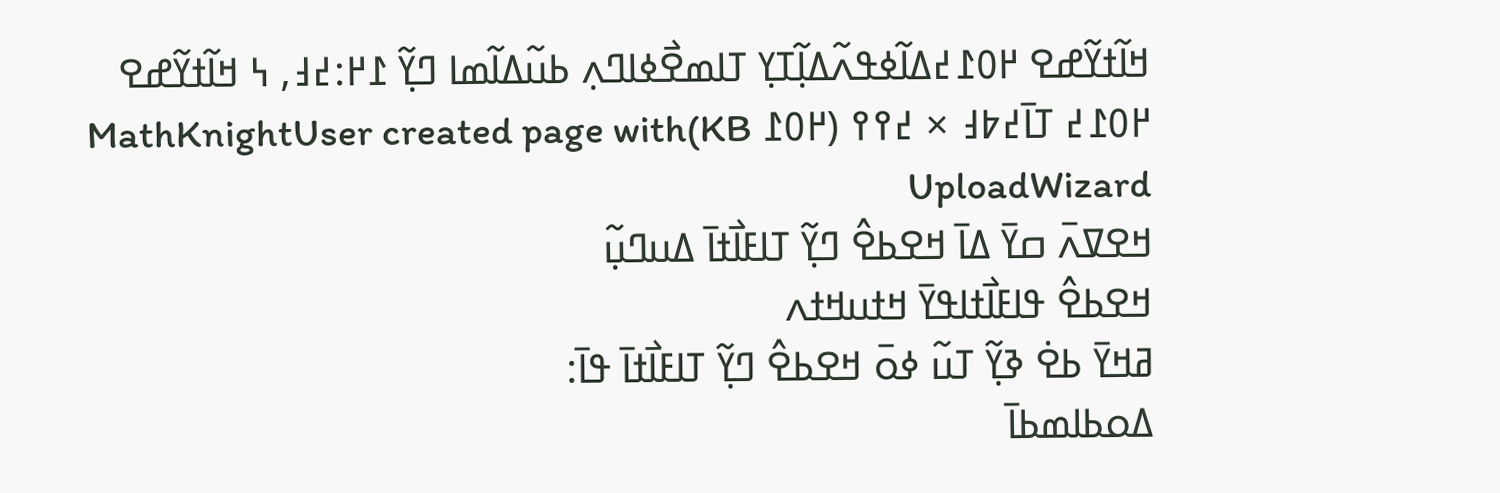ߞߊ߬ߙߌ߬ߝߐ ߂߀߁߄ߡߊ߬ߦߟߍ߬ߡߊ߲߬ߠߌ߲ ߠߊߘߐ߯ߦߊߣߍ߲ ߕߎ߬ߡߊ߬ߘߊ ߣߌ߲߬ ߁߂:߄߃, ߆ ߞߊ߬ߙߌ߬ߝߐ ߂߀߁߄ ߠߊ߫߄߈߃ × ߄߉߉ (߂߀߁ KB)MathKnightUser created page with UploadWizard
ߞߐߜߍ߫ ߛߌ߫ ߡߊ߫ ߞߐߕߐ߮ ߣߌ߲߬ ߠߊߓߊ߯ߙߊ߫ ߡߎߣߎ߲߬
ߞߐߕߐ߮ ߟߊߓߊ߯ߙߊߟߌ߫ ߞߙߎߞߙߍ
ߥߞߌ߫ ߕߐ߭ ߢߌ߲߬ ߠߎ߬ ߦߋ߫ ߞߐߕߐ߮ ߣߌ߲߬ ߠߊߓߊ߯ߙߊ߫ ߟߊ߫:
ߡߋߕߊߘߕߊ߫